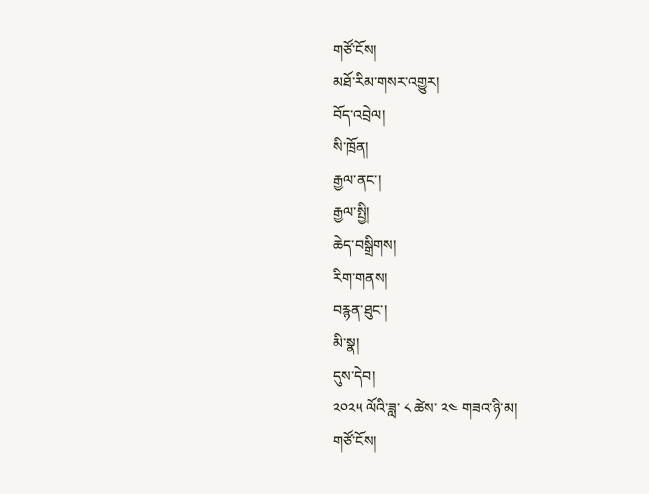གཙོ་ངོས།
མཐོ་རིམ་གསར་འགྱུར།
བོད་འབྲེལ།
སི་ཁྲོན།
རྒྱལ་ནང་།
རྒྱལ་སྤྱི།
ཆེད་བསྒྲིགས།
རིག་གནས།
བརྙན་ཐུང་།
མི་སྣ།
དུས་དེབ།
༢༠༢༥ ལོའི་ཟླ་ ༨ ཚེས་ ༢༤ གཟའ་ཉི་མ།
གཙོ་ངོས།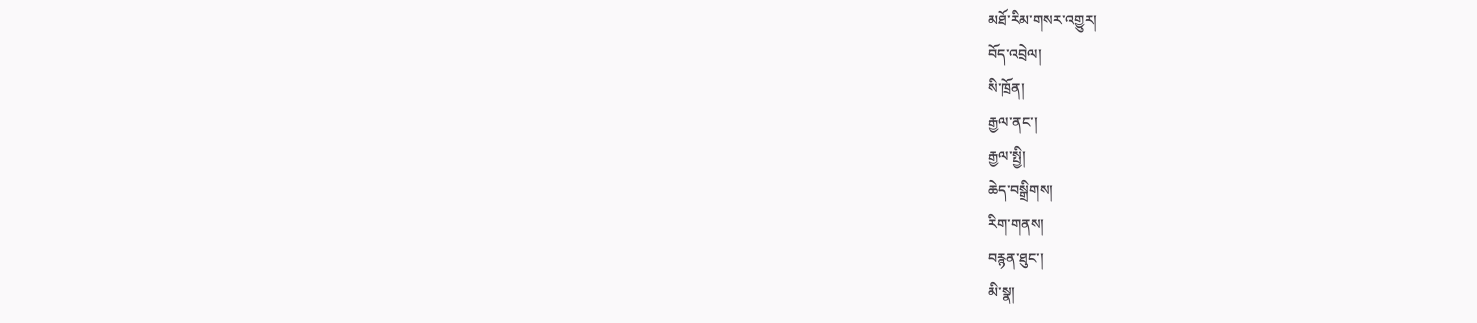མཐོ་རིམ་གསར་འགྱུར།
བོད་འབྲེལ།
སི་ཁྲོན།
རྒྱལ་ནང་།
རྒྱལ་སྤྱི།
ཆེད་བསྒྲིགས།
རིག་གནས།
བརྙན་ཐུང་།
མི་སྣ།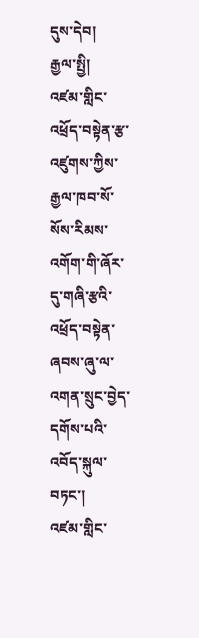དུས་དེབ།
རྒྱལ་སྤྱི།
འཛམ་གླིང་འཕྲོད་བསྟེན་རྩ་འཛུགས་ཀྱིས་རྒྱལ་ཁབ་སོ་སོས་རིམས་འགོག་གི་ཞོར་དུ་གཞི་རྩའི་འཕྲོད་བསྟེན་ཞབས་ཞུ་ལ་འགན་སྲུང་བྱེད་དགོས་པའི་འབོད་སྐུལ་བཏང་།
འཛམ་གླིང་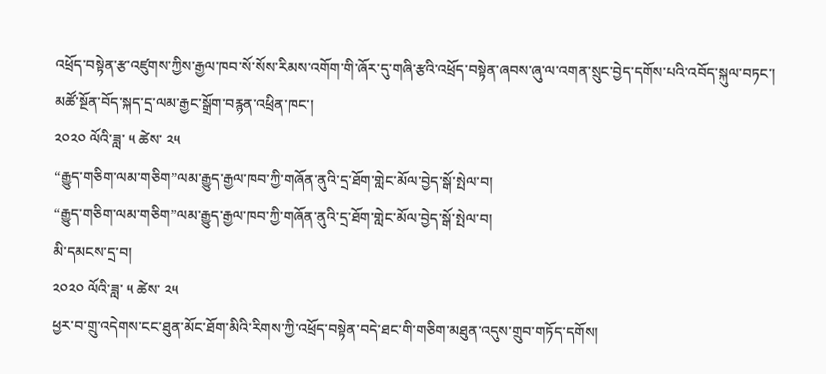འཕྲོད་བསྟེན་རྩ་འཛུགས་ཀྱིས་རྒྱལ་ཁབ་སོ་སོས་རིམས་འགོག་གི་ཞོར་དུ་གཞི་རྩའི་འཕྲོད་བསྟེན་ཞབས་ཞུ་ལ་འགན་སྲུང་བྱེད་དགོས་པའི་འབོད་སྐུལ་བཏང་།
མཚོ་སྔོན་བོད་སྐད་དྲ་ལམ་རྒྱང་སྒྲོག་བརྙན་འཕྲིན་ཁང་།
༢༠༢༠ ལོའི་ཟླ་ ༥ ཚེས་ ༢༥
“རྒྱུད་གཅིག་ལམ་གཅིག”ལམ་རྒྱུད་རྒྱལ་ཁབ་ཀྱི་གཞོན་ནུའི་དྲ་ཐོག་གླེང་མོལ་བྱེད་སྒོ་སྤེལ་བ།
“རྒྱུད་གཅིག་ལམ་གཅིག”ལམ་རྒྱུད་རྒྱལ་ཁབ་ཀྱི་གཞོན་ནུའི་དྲ་ཐོག་གླེང་མོལ་བྱེད་སྒོ་སྤེལ་བ།
མི་དམངས་དྲ་བ།
༢༠༢༠ ལོའི་ཟླ་ ༥ ཚེས་ ༢༥
ཕྱར་བ་གྲུ་འདེགས་ངང་ཐུན་མོང་ཐོག་མིའི་རིགས་ཀྱི་འཕྲོད་བསྟེན་བདེ་ཐང་གི་གཅིག་མཐུན་འདུས་གྲུབ་གཏོད་དགོས།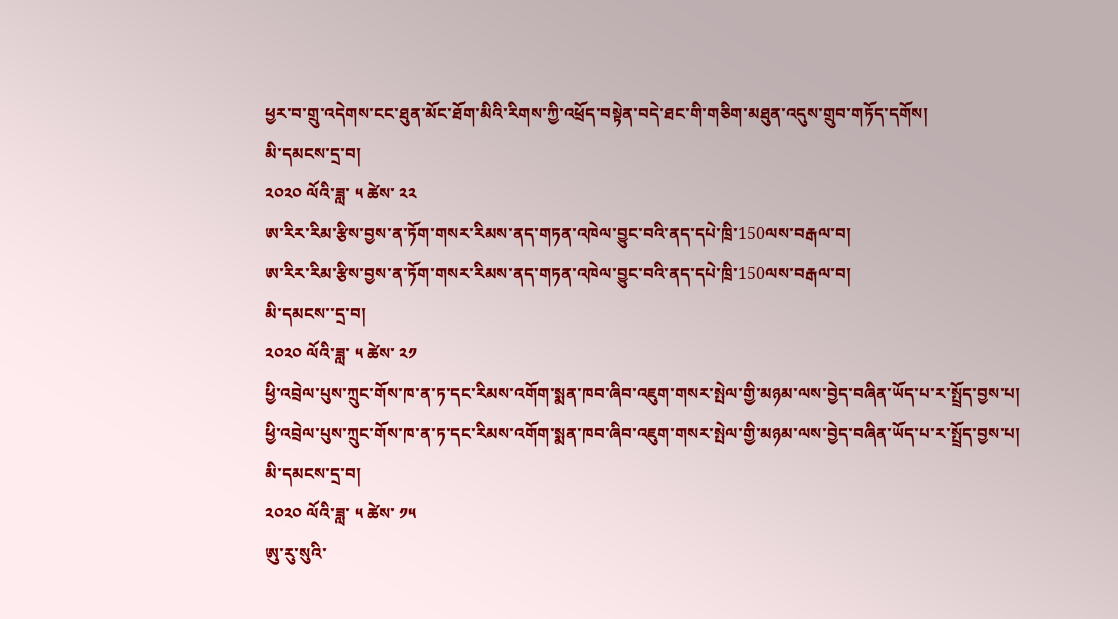ཕྱར་བ་གྲུ་འདེགས་ངང་ཐུན་མོང་ཐོག་མིའི་རིགས་ཀྱི་འཕྲོད་བསྟེན་བདེ་ཐང་གི་གཅིག་མཐུན་འདུས་གྲུབ་གཏོད་དགོས།
མི་དམངས་དྲ་བ།
༢༠༢༠ ལོའི་ཟླ་ ༥ ཚེས་ ༢༢
ཨ་རིར་རིམ་རྩིས་བྱས་ན་ཏོག་གསར་རིམས་ནད་གཏན་འཁེལ་བྱུང་བའི་ནད་དཔེ་ཁྲི་150ལས་བརྒལ་བ།
ཨ་རིར་རིམ་རྩིས་བྱས་ན་ཏོག་གསར་རིམས་ནད་གཏན་འཁེལ་བྱུང་བའི་ནད་དཔེ་ཁྲི་150ལས་བརྒལ་བ།
མི་དམངས་་དྲ་བ།
༢༠༢༠ ལོའི་ཟླ་ ༥ ཚེས་ ༢༡
ཕྱི་འབྲེལ་པུས་ཀྲུང་གོས་ཁ་ན་ཏ་དང་རིམས་འགོག་སྨན་ཁབ་ཞིབ་འཇུག་གསར་སྤེལ་གྱི་མཉམ་ལས་བྱེད་བཞིན་ཡོད་པ་ར་སྤྲོད་བྱས་པ།
ཕྱི་འབྲེལ་པུས་ཀྲུང་གོས་ཁ་ན་ཏ་དང་རིམས་འགོག་སྨན་ཁབ་ཞིབ་འཇུག་གསར་སྤེལ་གྱི་མཉམ་ལས་བྱེད་བཞིན་ཡོད་པ་ར་སྤྲོད་བྱས་པ།
མི་དམངས་དྲ་བ།
༢༠༢༠ ལོའི་ཟླ་ ༥ ཚེས་ ༡༥
ཨུ་རུ་སུའི་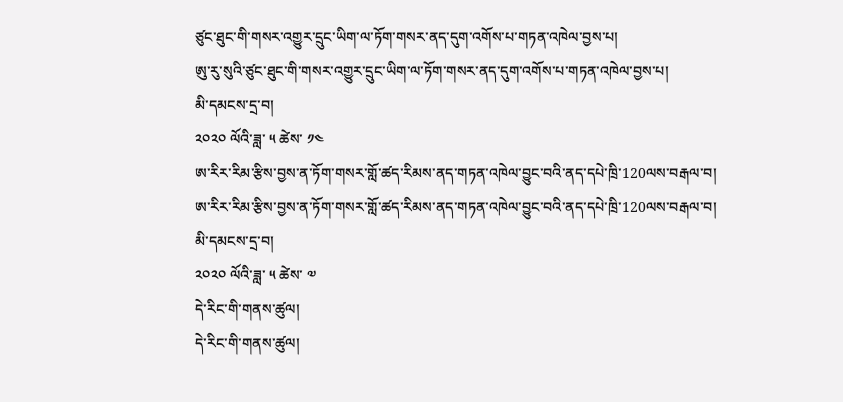ཙུང་ཐུང་གི་གསར་འགྱུར་དྲུང་ཡིག་ལ་ཏོག་གསར་ནད་དུག་འགོས་པ་གཏན་འཁེལ་བྱས་པ།
ཨུ་རུ་སུའི་ཙུང་ཐུང་གི་གསར་འགྱུར་དྲུང་ཡིག་ལ་ཏོག་གསར་ནད་དུག་འགོས་པ་གཏན་འཁེལ་བྱས་པ།
མི་དམངས་དྲ་བ།
༢༠༢༠ ལོའི་ཟླ་ ༥ ཚེས་ ༡༤
ཨ་རིར་རིམ་རྩིས་བྱས་ན་ཏོག་གསར་གློ་ཚད་རིམས་ནད་གཏན་འཁེལ་བྱུང་བའི་ནད་དཔེ་ཁྲི་120ལས་བརྒལ་བ།
ཨ་རིར་རིམ་རྩིས་བྱས་ན་ཏོག་གསར་གློ་ཚད་རིམས་ནད་གཏན་འཁེལ་བྱུང་བའི་ནད་དཔེ་ཁྲི་120ལས་བརྒལ་བ།
མི་དམངས་དྲ་བ།
༢༠༢༠ ལོའི་ཟླ་ ༥ ཚེས་ ༧
དེ་རིང་གི་གནས་ཚུལ།
དེ་རིང་གི་གནས་ཚུལ།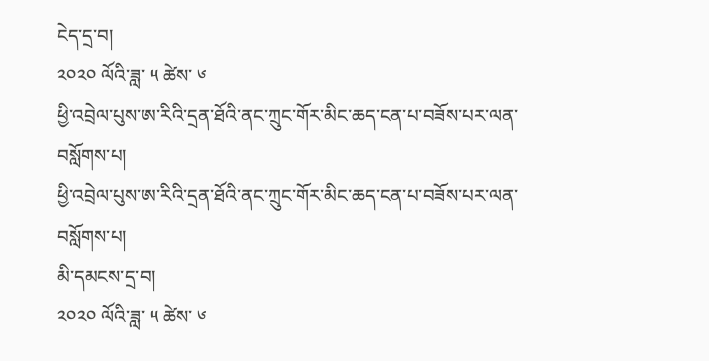ངེད་དྲ་བ།
༢༠༢༠ ལོའི་ཟླ་ ༥ ཚེས་ ༦
ཕྱི་འབྲེལ་པུས་ཨ་རིའི་དྲན་ཐོའི་ནང་ཀྲུང་གོར་མིང་ཆད་ངན་པ་བཟོས་པར་ལན་བསློགས་པ།
ཕྱི་འབྲེལ་པུས་ཨ་རིའི་དྲན་ཐོའི་ནང་ཀྲུང་གོར་མིང་ཆད་ངན་པ་བཟོས་པར་ལན་བསློགས་པ།
མི་དམངས་དྲ་བ།
༢༠༢༠ ལོའི་ཟླ་ ༥ ཚེས་ ༦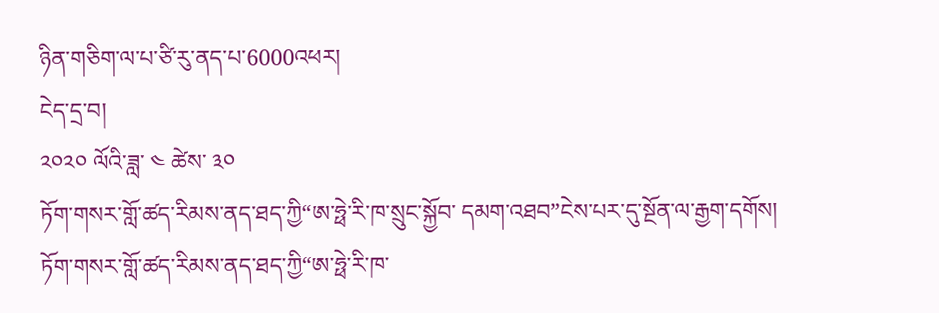ཉིན་གཅིག་ལ་པ་ཙི་རུ་ནད་པ་6000འཕར།
ངེད་དྲ་བ།
༢༠༢༠ ལོའི་ཟླ་ ༤ ཚེས་ ༣༠
ཏོག་གསར་གློ་ཚད་རིམས་ནད་ཐད་ཀྱི“ཨ་ཧྥེ་རི་ཁ་སྲུང་སྐྱོབ་ དམག་འཐབ”ངེས་པར་དུ་སྔོན་ལ་རྒྱག་དགོས།
ཏོག་གསར་གློ་ཚད་རིམས་ནད་ཐད་ཀྱི“ཨ་ཧྥེ་རི་ཁ་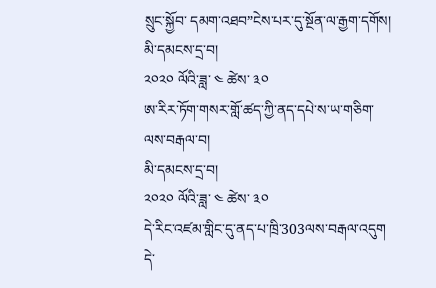སྲུང་སྐྱོབ་ དམག་འཐབ”ངེས་པར་དུ་སྔོན་ལ་རྒྱག་དགོས།
མི་དམངས་དྲ་བ།
༢༠༢༠ ལོའི་ཟླ་ ༤ ཚེས་ ༣༠
ཨ་རིར་ཏོག་གསར་གློ་ཚད་ཀྱི་ནད་དཔེ་ས་ཡ་གཅིག་ལས་བརྒལ་བ།
མི་དམངས་དྲ་བ།
༢༠༢༠ ལོའི་ཟླ་ ༤ ཚེས་ ༣༠
དེ་རིང་འཛམ་གླིང་དུ་ནད་པ་ཁྲི་303ལས་བརྒལ་འདུག
དེ་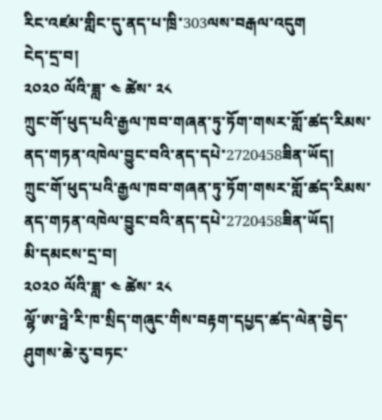རིང་འཛམ་གླིང་དུ་ནད་པ་ཁྲི་303ལས་བརྒལ་འདུག
ངེད་དྲ་བ།
༢༠༢༠ ལོའི་ཟླ་ ༤ ཚེས་ ༢༨
ཀྲུང་གོ་ཕུད་པའི་རྒྱལ་ཁབ་གཞན་ཏུ་ཏོག་གསར་གློ་ཚད་རིམས་ནད་གཏན་འཁེལ་བྱུང་བའི་ནད་དཔེ་2720458ཟིན་ཡོད།
ཀྲུང་གོ་ཕུད་པའི་རྒྱལ་ཁབ་གཞན་ཏུ་ཏོག་གསར་གློ་ཚད་རིམས་ནད་གཏན་འཁེལ་བྱུང་བའི་ནད་དཔེ་2720458ཟིན་ཡོད།
མི་དམངས་དྲ་བ།
༢༠༢༠ ལོའི་ཟླ་ ༤ ཚེས་ ༢༨
ལྷོ་ཨ་ཧྥེ་རི་ཁ་སྲིད་གཞུང་གིས་བརྟག་དཔྱད་ཚད་ལེན་བྱེད་ཤུགས་ཆེ་རུ་བཏང་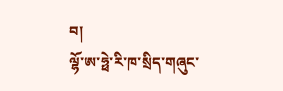བ།
ལྷོ་ཨ་ཧྥེ་རི་ཁ་སྲིད་གཞུང་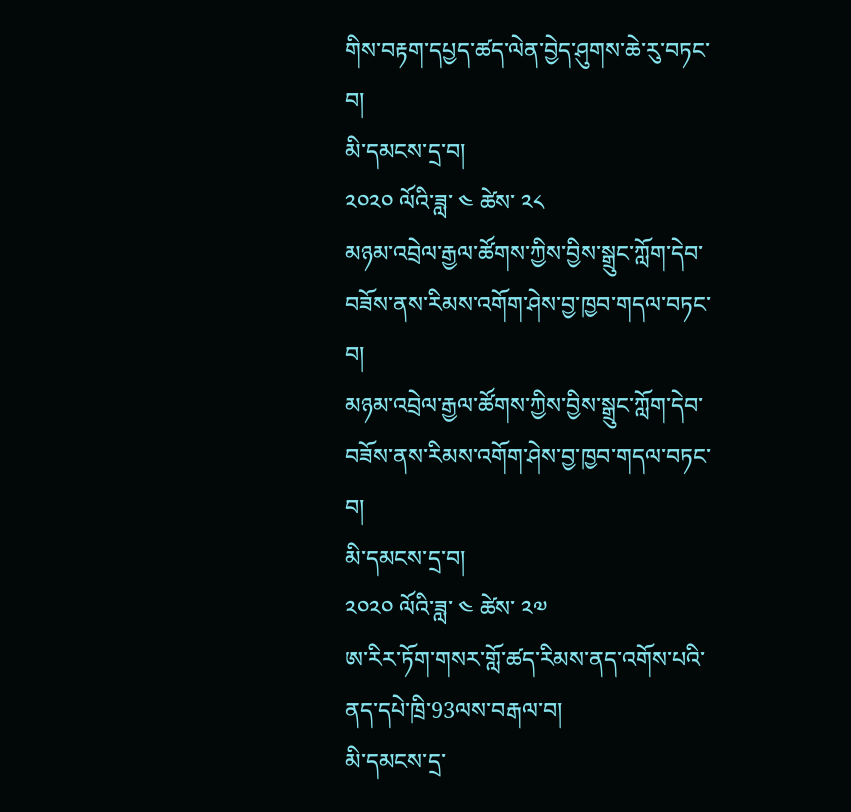གིས་བརྟག་དཔྱད་ཚད་ལེན་བྱེད་ཤུགས་ཆེ་རུ་བཏང་བ།
མི་དམངས་དྲ་བ།
༢༠༢༠ ལོའི་ཟླ་ ༤ ཚེས་ ༢༨
མཉམ་འབྲེལ་རྒྱལ་ཚོགས་ཀྱིས་བྱིས་སྒྲུང་ཀློག་དེབ་བཟོས་ནས་རིམས་འགོག་ཤེས་བྱ་ཁྱབ་གདལ་བཏང་བ།
མཉམ་འབྲེལ་རྒྱལ་ཚོགས་ཀྱིས་བྱིས་སྒྲུང་ཀློག་དེབ་བཟོས་ནས་རིམས་འགོག་ཤེས་བྱ་ཁྱབ་གདལ་བཏང་བ།
མི་དམངས་དྲ་བ།
༢༠༢༠ ལོའི་ཟླ་ ༤ ཚེས་ ༢༧
ཨ་རིར་ཏོག་གསར་གློ་ཚད་རིམས་ནད་འགོས་པའི་ནད་དཔེ་ཁྲི་93ལས་བརྒལ་བ།
མི་དམངས་དྲ་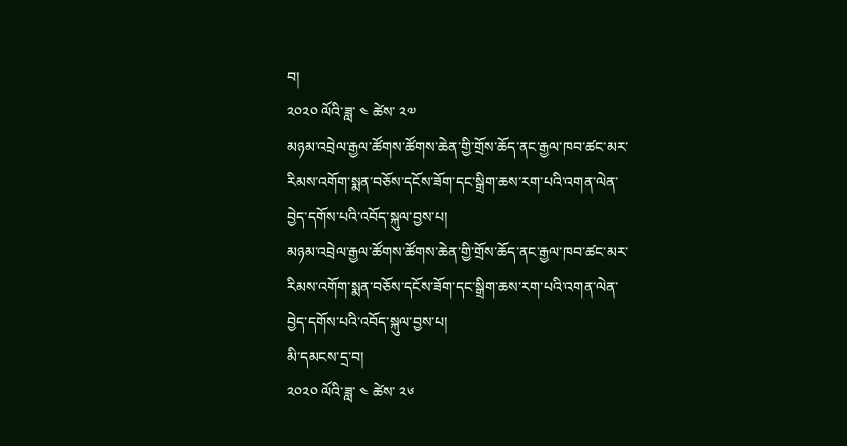བ།
༢༠༢༠ ལོའི་ཟླ་ ༤ ཚེས་ ༢༧
མཉམ་འབྲེལ་རྒྱལ་ཚོགས་ཚོགས་ཆེན་གྱི་གྲོས་ཆོད་ནང་རྒྱལ་ཁབ་ཚང་མར་རིམས་འགོག་སྨན་བཅོས་དངོས་ཟོག་དང་སྒྲིག་ཆས་རག་པའི་འགན་ལེན་བྱེད་དགོས་པའི་འབོད་སྐུལ་བྱས་པ།
མཉམ་འབྲེལ་རྒྱལ་ཚོགས་ཚོགས་ཆེན་གྱི་གྲོས་ཆོད་ནང་རྒྱལ་ཁབ་ཚང་མར་རིམས་འགོག་སྨན་བཅོས་དངོས་ཟོག་དང་སྒྲིག་ཆས་རག་པའི་འགན་ལེན་བྱེད་དགོས་པའི་འབོད་སྐུལ་བྱས་པ།
མི་དམངས་དྲ་བ།
༢༠༢༠ ལོའི་ཟླ་ ༤ ཚེས་ ༢༦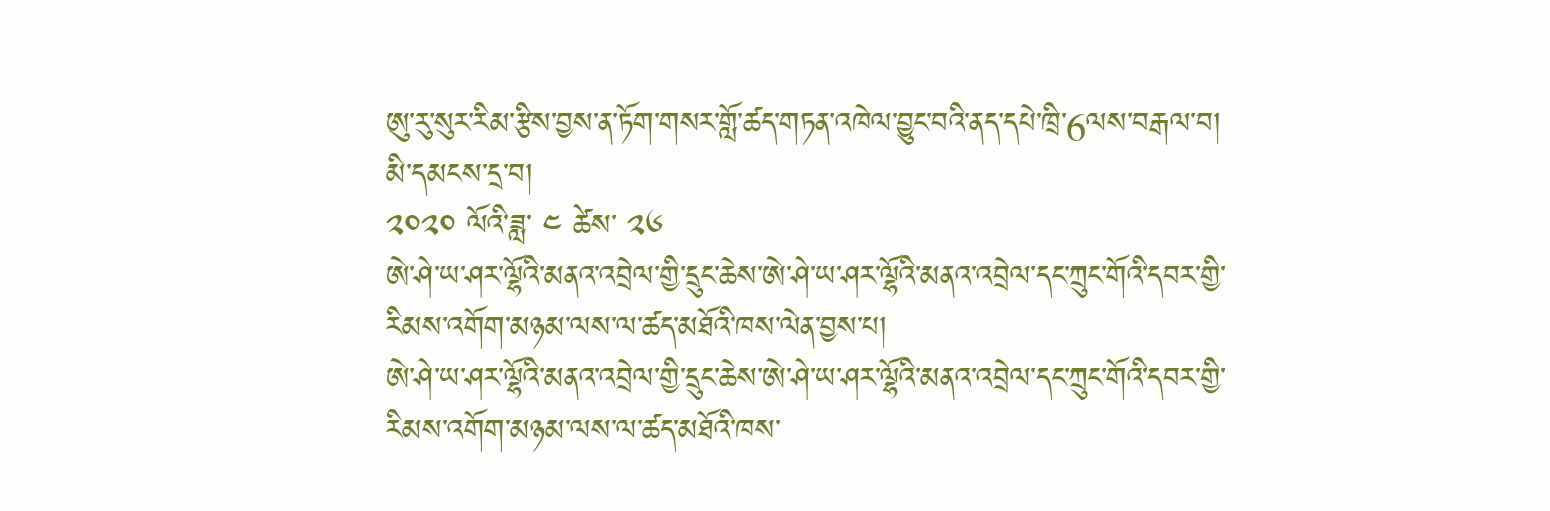ཨུ་རུ་སུར་རིམ་རྩིས་བྱས་ན་ཏོག་གསར་གློ་ཚད་གཏན་འཁེལ་བྱུང་བའི་ནད་དཔེ་ཁྲི་6ལས་བརྒལ་བ།
མི་དམངས་དྲ་བ།
༢༠༢༠ ལོའི་ཟླ་ ༤ ཚེས་ ༢༦
ཨེ་ཤེ་ཡ་ཤར་ལྷོའི་མནའ་འབྲེལ་གྱི་དྲུང་ཆེས་ཨེ་ཤེ་ཡ་ཤར་ལྷོའི་མནའ་འབྲེལ་དང་ཀྲུང་གོའི་དབར་གྱི་རིམས་འགོག་མཉམ་ལས་ལ་ཚད་མཐོའི་ཁས་ལེན་བྱས་པ།
ཨེ་ཤེ་ཡ་ཤར་ལྷོའི་མནའ་འབྲེལ་གྱི་དྲུང་ཆེས་ཨེ་ཤེ་ཡ་ཤར་ལྷོའི་མནའ་འབྲེལ་དང་ཀྲུང་གོའི་དབར་གྱི་རིམས་འགོག་མཉམ་ལས་ལ་ཚད་མཐོའི་ཁས་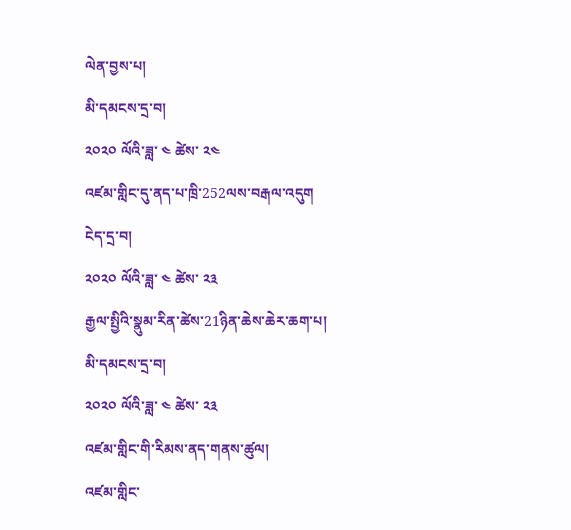ལེན་བྱས་པ།
མི་དམངས་དྲ་བ།
༢༠༢༠ ལོའི་ཟླ་ ༤ ཚེས་ ༢༤
འཛམ་གླིང་དུ་ནད་པ་ཁྲི་252ལས་བརྒལ་འདུག
ངེད་དྲ་བ།
༢༠༢༠ ལོའི་ཟླ་ ༤ ཚེས་ ༢༣
རྒྱལ་སྤྱིའི་སྣུམ་རིན་ཚེས་21ཉིན་ཆེས་ཆེར་ཆག་པ།
མི་དམངས་དྲ་བ།
༢༠༢༠ ལོའི་ཟླ་ ༤ ཚེས་ ༢༣
འཛམ་གླིང་གི་རིམས་ནད་གནས་ཚུལ།
འཛམ་གླིང་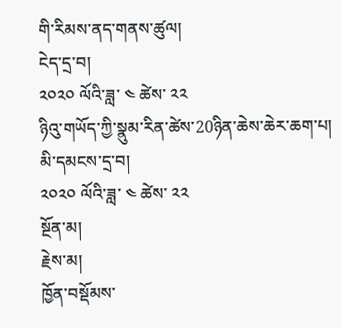གི་རིམས་ནད་གནས་ཚུལ།
ངེད་དྲ་བ།
༢༠༢༠ ལོའི་ཟླ་ ༤ ཚེས་ ༢༢
ཉིའུ་གཡོད་ཀྱི་སྣུམ་རིན་ཚེས་20ཉིན་ཆེས་ཆེར་ཆག་པ།
མི་དམངས་དྲ་བ།
༢༠༢༠ ལོའི་ཟླ་ ༤ ཚེས་ ༢༢
སྔོན་མ།
རྗེས་མ།
ཁྱོན་བསྡོམས་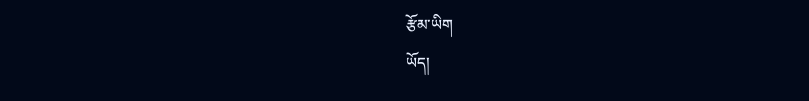རྩོམ་ཡིག
ཡོད།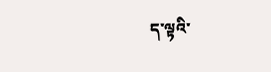ད་ལྟའི་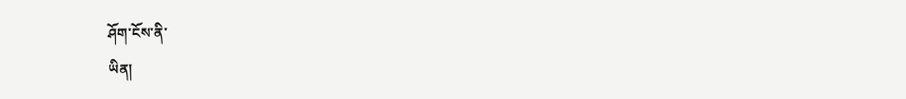ཤོག་ངོས་ནི་
ཡིན།